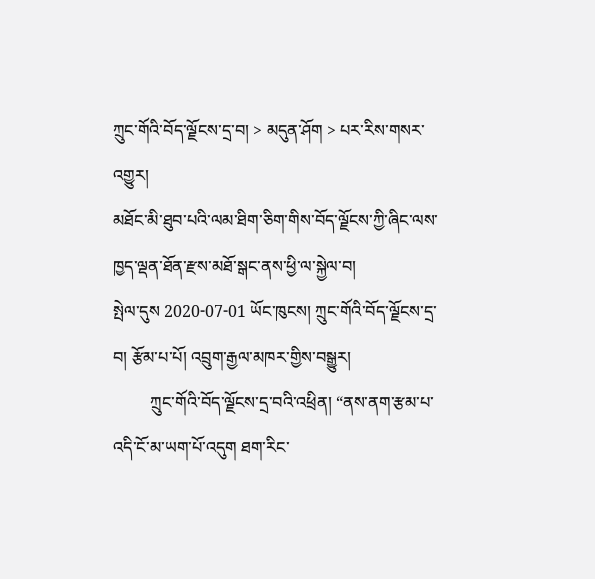ཀྲུང་གོའི་བོད་ལྗོངས་དྲ་བ། > མདུན་ཤོག > པར་རིས་གསར་འགྱུར།
མཐོང་མི་ཐུབ་པའི་ལམ་ཐིག་ཅིག་གིས་བོད་ལྗོངས་ཀྱི་ཞིང་ལས་ཁྱད་ལྡན་ཐོན་རྫས་མཐོ་སྒང་ནས་ཕྱི་ལ་སྐྱེལ་བ།
སྤེལ་དུས 2020-07-01 ཡོང་ཁུངས། ཀྲུང་གོའི་བོད་ལྗོངས་དྲ་བ། རྩོམ་པ་པོ། འབྲུག་རྒྱལ་མཁར་གྱིས་བསྒྱུར།
         ཀྲུང་གོའི་བོད་ལྗོངས་དྲ་བའི་འཕྲིན། “ནས་ནག་རྩམ་པ་འདི་ངོ་མ་ཡག་པོ་འདུག ཐག་རིང་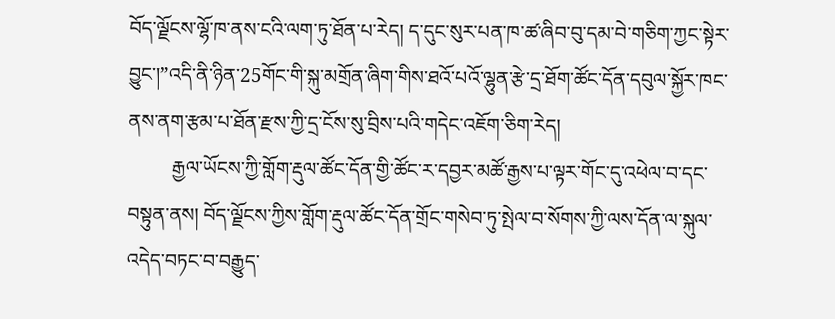བོད་ལྗོངས་ལྷོ་ཁ་ནས་ངའི་ལག་ཏུ་ཐོན་པ་རེད། ད་དུང་སུར་པན་ཁ་ཚ་ཞིབ་བུ་དམ་བེ་གཅིག་ཀྱང་སྟེར་བྱུང་།”འདི་ནི་ཉིན་25གོང་གི་སྐུ་མགྲོན་ཞིག་གིས་ཐའོ་པའོ་ལྷུན་རྩེ་དྲ་ཐོག་ཚོང་དོན་དབུལ་སྐྱོར་ཁང་ནས་ནག་རྩམ་པ་ཐོན་རྫས་ཀྱི་དྲ་ངོས་སུ་བྲིས་པའི་གདེང་འཇོག་ཅིག་རེད།
         རྒྱལ་ཡོངས་ཀྱི་གློག་རྡུལ་ཚོང་དོན་གྱི་ཚོང་ར་དབྱར་མཚོ་རྒྱས་པ་ལྟར་གོང་དུ་འཕེལ་བ་དང་བསྟུན་ནས། བོད་ལྗོངས་ཀྱིས་གློག་རྡུལ་ཚོང་དོན་གྲོང་གསེབ་ཏུ་སྤེལ་བ་སོགས་ཀྱི་ལས་དོན་ལ་སྐུལ་འདེད་བཏང་བ་བརྒྱུད་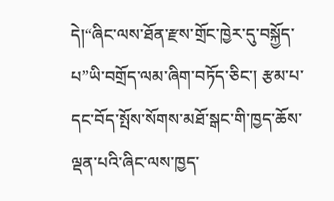དེ།“ཞིང་ལས་ཐོན་རྫས་གྲོང་ཁྱེར་དུ་བསྐྱོད་པ”ཡི་བགྲོད་ལམ་ཞིག་བཏོད་ཅིང་། རྩམ་པ་དང་བོད་སྤོས་སོགས་མཐོ་སྒང་གི་ཁྱད་ཆོས་ལྡན་པའི་ཞིང་ལས་ཁྱད་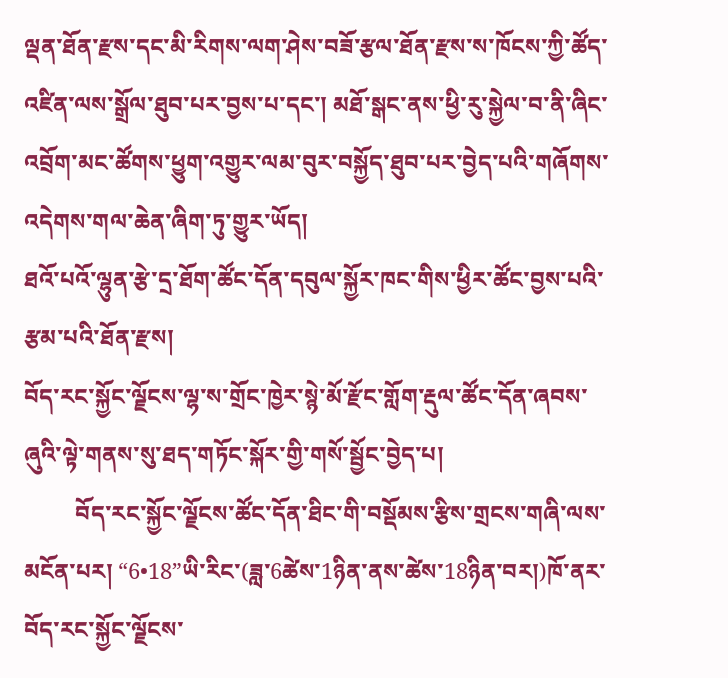ལྡན་ཐོན་རྫས་དང་མི་རིགས་ལག་ཤེས་བཟོ་རྩལ་ཐོན་རྫས་ས་ཁོངས་ཀྱི་ཚོད་འཛིན་ལས་སྒྲོལ་ཐུབ་པར་བྱས་པ་དང་། མཐོ་སྒང་ནས་ཕྱི་རུ་སྐྱེལ་བ་ནི་ཞིང་འབྲོག་མང་ཚོགས་ཕྱུག་འགྱུར་ལམ་བུར་བསྐྱོད་ཐུབ་པར་བྱེད་པའི་གཞོགས་འདེགས་གལ་ཆེན་ཞིག་ཏུ་གྱུར་ཡོད།
ཐའོ་པའོ་ལྷུན་རྩེ་དྲ་ཐོག་ཚོང་དོན་དབུལ་སྐྱོར་ཁང་གིས་ཕྱིར་ཚོང་བྱས་པའི་རྩམ་པའི་ཐོན་རྫས།
བོད་རང་སྐྱོང་ལྗོངས་ལྷ་ས་གྲོང་ཁྱེར་སྙེ་མོ་རྫོང་གློག་རྡུལ་ཚོང་དོན་ཞབས་ཞུའི་ལྟེ་གནས་སུ་ཐད་གཏོང་སྐོར་གྱི་གསོ་སྦྱོང་བྱེད་པ།
         བོད་རང་སྐྱོང་ལྗོངས་ཚོང་དོན་ཐིང་གི་བསྡོམས་རྩིས་གྲངས་གཞི་ལས་མངོན་པར། “6•18”ཡི་རིང་(ཟླ་6ཚེས་1ཉིན་ནས་ཚེས་18ཉིན་བར།)ཁོ་ནར་བོད་རང་སྐྱོང་ལྗོངས་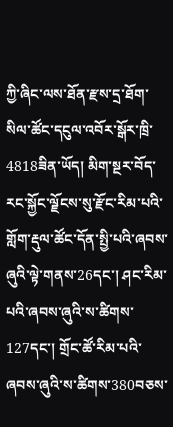ཀྱི་ཞིང་ལས་ཐོན་རྫས་དྲ་ཐོག་སིལ་ཚོང་དངུལ་འབོར་སྒོར་ཁྲི་4818ཟིན་ཡོད། མིག་སྔར་བོད་རང་སྐྱོང་ལྗོངས་སུ་རྫོང་རིམ་པའི་གློག་རྡུལ་ཚོང་དོན་སྤྱི་པའི་ཞབས་ཞུའི་ལྟེ་གནས་26དང་། ཤང་རིམ་པའི་ཞབས་ཞུའི་ས་ཚིགས་127དང་། གྲོང་ཚོ་རིམ་པའི་ཞབས་ཞུའི་ས་ཚིགས་380བཅས་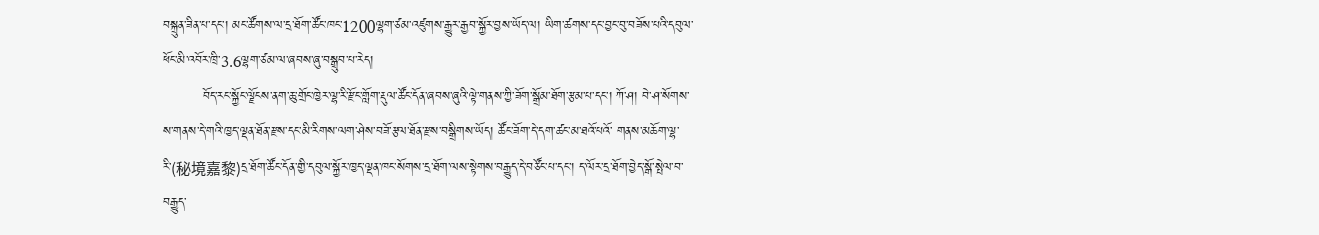བསྐྲུན་ཟིན་པ་དང་། མང་ཚོགས་ལ་དྲ་ཐོག་ཚོང་ཁང་1200ལྷག་ཙམ་འཛུགས་རྒྱུར་རྒྱབ་སྐྱོར་བྱས་ཡོད་ལ། ཡིག་ཚགས་དང་བྱང་བུ་བཟོས་པའི་དབུལ་ཕོང་མི་འབོར་ཁྲི་3.6ལྷག་ཙམ་ལ་ཞབས་ཞུ་བསྒྲུབ་པ་རེད།
         བོད་རང་སྐྱོང་ལྗོངས་ནག་ཆུ་གྲོང་ཁྱེར་ལྷ་རི་རྫོང་གློག་རྡུལ་ཚོང་དོན་ཞབས་ཞུའི་ལྟེ་གནས་ཀྱི་ཟོག་སྒྲོམ་ཐོག་རྩམ་པ་དང་། ཀོ་ཤ། བེ་ཤ་སོགས་ས་གནས་དེ་གའི་ཁྱད་ལྡན་ཐོན་རྫས་དང་མི་རིགས་ལག་ཤེས་བཟོ་རྩལ་ཐོན་རྫས་བསྒྲིགས་ཡོད། ཚོང་ཟོག་དེ་དག་ཚང་མ་ཐའོ་པའོ་ གནས་མཆོག་ལྷ་རི་(秘境嘉黎)དྲ་ཐོག་ཚོང་དོན་གྱི་དབུལ་སྐྱོར་ཁྱད་ལྡན་ཁང་སོགས་དྲ་ཐོག་ལས་སྟེགས་བརྒྱུད་དེ་བཙོང་པ་དང་། ད་ལོར་དྲ་ཐོག་བྱེད་སྒོ་སྤེལ་བ་བརྒྱུད་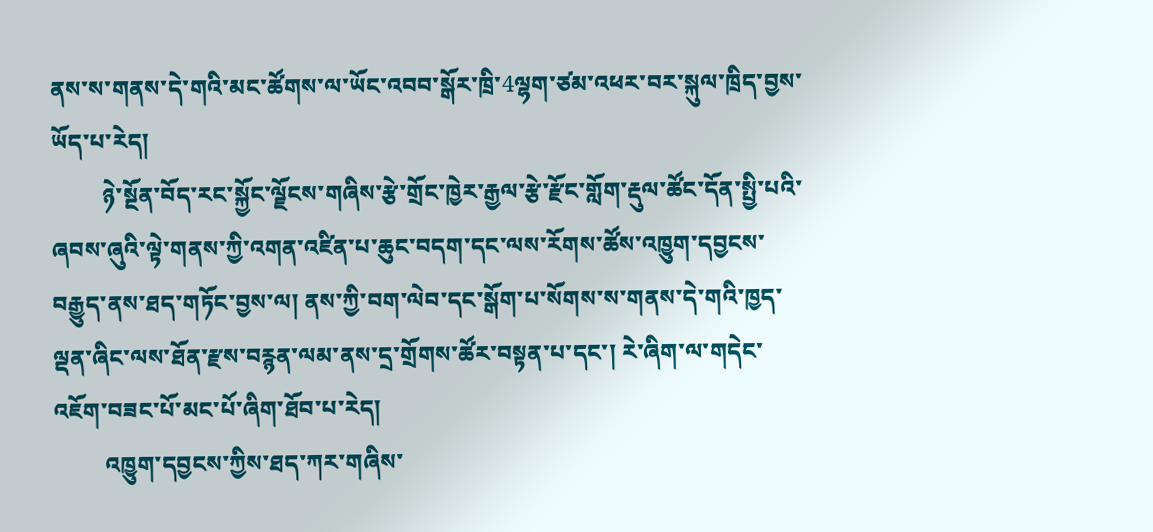ནས་ས་གནས་དེ་གའི་མང་ཚོགས་ལ་ཡོང་འབབ་སྒོར་ཁྲི་4ལྷག་ཙམ་འཕར་བར་སྐུལ་ཁྲིད་བྱས་ཡོད་པ་རེད།
         ཉེ་སྔོན་བོད་རང་སྐྱོང་ལྗོངས་གཞིས་རྩེ་གྲོང་ཁྱེར་རྒྱལ་རྩེ་རྫོང་གློག་རྡུལ་ཚོང་དོན་སྤྱི་པའི་ཞབས་ཞུའི་ལྟེ་གནས་ཀྱི་འགན་འཛིན་པ་ཆུང་བདག་དང་ལས་རོགས་ཚོས་འཁྱུག་དབྱངས་བརྒྱུད་ནས་ཐད་གཏོང་བྱས་ལ། ནས་ཀྱི་བག་ལེབ་དང་སྒོག་པ་སོགས་ས་གནས་དེ་གའི་ཁྱད་ལྡན་ཞིང་ལས་ཐོན་རྫས་བརྙན་ལམ་ནས་དྲ་གྲོགས་ཚོར་བསྟན་པ་དང་། རེ་ཞིག་ལ་གདེང་འཇོག་བཟང་པོ་མང་པོ་ཞིག་ཐོབ་པ་རེད།
         འཁྱུག་དབྱངས་ཀྱིས་ཐད་ཀར་གཞིས་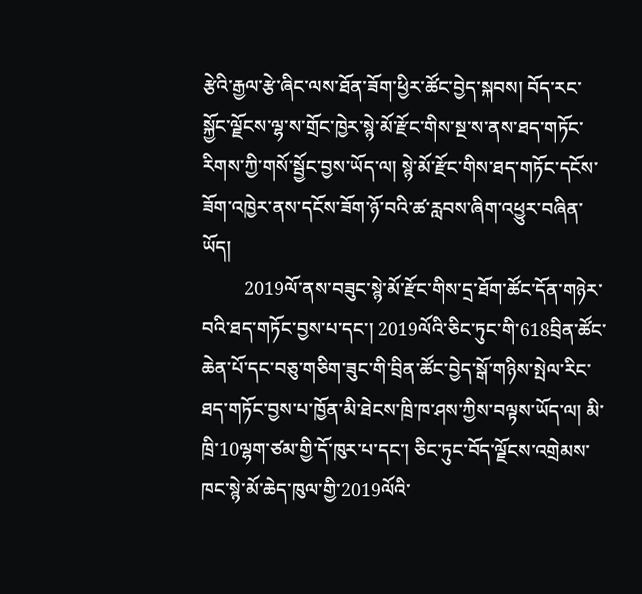རྩེའི་རྒྱལ་རྩེ་ཞིང་ལས་ཐོན་ཟོག་ཕྱིར་ཚོང་བྱེད་སྐབས། བོད་རང་སྐྱོང་ལྗོངས་ལྷ་ས་གྲོང་ཁྱེར་སྙེ་མོ་རྫོང་གིས་སྔ་ས་ནས་ཐད་གཏོང་རིགས་ཀྱི་གསོ་སྦྱོང་བྱས་ཡོད་ལ། སྙེ་མོ་རྫོང་གིས་ཐད་གཏོང་དངོས་ཟོག་འཁྱེར་ནས་དངོས་ཟོག་ཉོ་བའི་ཚ་རླབས་ཞིག་འཕྱུར་བཞིན་ཡོད།
         2019ལོ་ནས་བཟུང་སྙེ་མོ་རྫོང་གིས་དྲ་ཐོག་ཚོང་དོན་གཉེར་བའི་ཐད་གཏོང་བྱས་པ་དང་། 2019ལོའི་ཅིང་ཏུང་གི་618བྲིན་ཚོང་ཆེན་པོ་དང་བཅུ་གཅིག་ཟུང་གི་བྲིན་ཚོང་བྱེད་སྒོ་གཉིས་སྤེལ་རིང་ཐད་གཏོང་བྱས་པ་ཁྱོན་མི་ཐེངས་ཁྲི་ཁ་ཤས་ཀྱིས་བལྟས་ཡོད་ལ། མི་ཁྲི་10ལྷག་ཙམ་གྱི་དོ་ཁུར་པ་དང་། ཅིང་ཏུང་བོད་ལྗོངས་འགྲེམས་ཁང་སྙེ་མོ་ཆེད་ཁུལ་གྱི་2019ལོའི་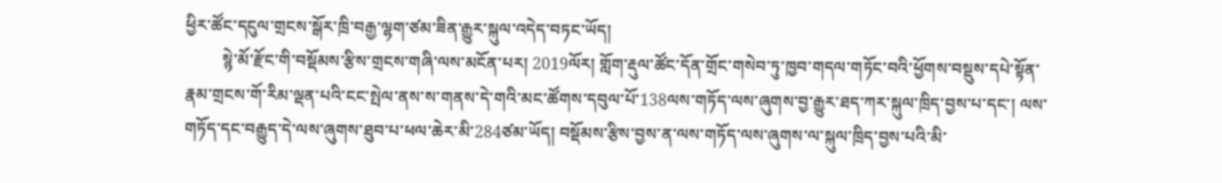ཕྱིར་ཚོང་དངུལ་གྲངས་སྒོར་ཁྲི་བརྒྱ་ལྷག་ཙམ་ཟིན་རྒྱུར་སྐུལ་འདེད་བཏང་ཡོད།
         སྙེ་མོ་རྫོང་གི་བསྡོམས་རྩིས་གྲངས་གཞི་ལས་མངོན་པར། 2019ལོར། གློག་རྡུལ་ཚོང་དོན་གྲོང་གསེབ་ཏུ་ཁྱབ་གདལ་གཏོང་བའི་ཕྱོགས་བསྡུས་དཔེ་སྟོན་རྣམ་གྲངས་གོ་རིམ་ལྡན་པའི་ངང་སྤེལ་ནས་ས་གནས་དེ་གའི་མང་ཚོགས་དབུལ་པོ་138ལས་གཏོད་ལས་ཞུགས་བྱ་རྒྱུར་ཐད་ཀར་སྐུལ་ཁྲིད་བྱས་པ་དང་། ལས་གཏོད་དང་བརྒྱུད་དེ་ལས་ཞུགས་ཐུབ་པ་ཕལ་ཆེར་མི་284ཙམ་ཡོད། བསྡོམས་རྩིས་བྱས་ན་ལས་གཏོད་ལས་ཞུགས་ལ་སྐུལ་ཁྲིད་བྱས་པའི་མི་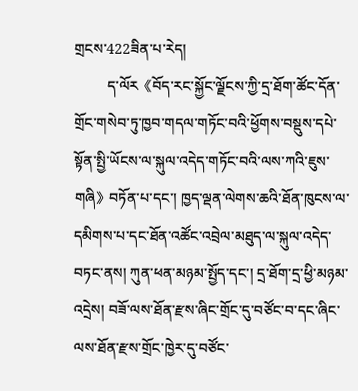གྲངས་422ཟིན་པ་རེད།
         ད་ལོར《བོད་རང་སྐྱོང་ལྗོངས་ཀྱི་དྲ་ཐོག་ཚོང་དོན་གྲོང་གསེབ་ཏུ་ཁྱབ་གདལ་གཏོང་བའི་ཕྱོགས་བསྡུས་དཔེ་སྟོན་སྤྱི་ཡོངས་ལ་སྐུལ་འདེད་གཏོང་བའི་ལས་ཀའི་ཇུས་གཞི》བཏོན་པ་དང་། ཁྱད་ལྡན་ལེགས་ཆའི་ཐོན་ཁུངས་ལ་དམིགས་པ་དང་ཐོན་འཚོང་འབྲེལ་མཐུད་ལ་སྐུལ་འདེད་བཏང་ནས། ཀུན་ཕན་མཉམ་སྤྱོད་དང་། དྲ་ཐོག་དྲ་ཕྱི་མཉམ་འདྲེས། བཟོ་ལས་ཐོན་རྫས་ཞིང་གྲོང་དུ་བཙོང་བ་དང་ཞིང་ལས་ཐོན་རྫས་གྲོང་ཁྱེར་དུ་བཙོང་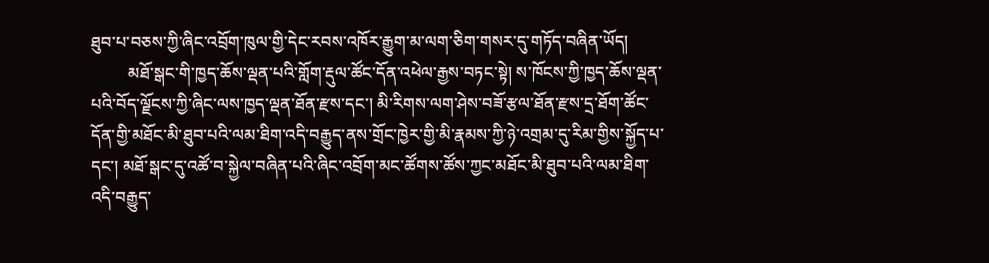ཐུབ་པ་བཅས་ཀྱི་ཞིང་འབྲོག་ཁུལ་གྱི་དེང་རབས་འཁོར་རྒྱུག་མ་ལག་ཅིག་གསར་དུ་གཏོད་བཞིན་ཡོད།
         མཐོ་སྒང་གི་ཁྱད་ཆོས་ལྡན་པའི་གློག་རྡུལ་ཚོང་དོན་འཕེལ་རྒྱས་བཏང་སྟེ། ས་ཁོངས་ཀྱི་ཁྱད་ཆོས་ལྡན་པའི་བོད་ལྗོངས་ཀྱི་ཞིང་ལས་ཁྱད་ལྡན་ཐོན་རྫས་དང་། མི་རིགས་ལག་ཤེས་བཟོ་རྩལ་ཐོན་རྫས་དྲ་ཐོག་ཚོང་དོན་གྱི་མཐོང་མི་ཐུབ་པའི་ལམ་ཐིག་འདི་བརྒྱུད་ནས་གྲོང་ཁྱེར་གྱི་མི་རྣམས་ཀྱི་ཉེ་འགྲམ་དུ་རིམ་གྱིས་སྐྱོད་པ་དང་། མཐོ་སྒང་དུ་འཚོ་བ་སྐྱེལ་བཞིན་པའི་ཞིང་འབྲོག་མང་ཚོགས་ཚོས་ཀྱང་མཐོང་མི་ཐུབ་པའི་ལམ་ཐིག་འདི་བརྒྱུད་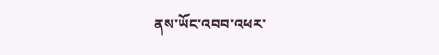ནས་ཡོང་འབབ་འཕར་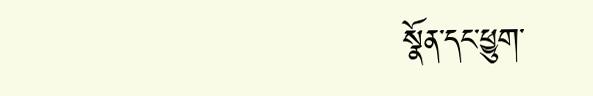སྣོན་དང་ཕྱུག་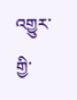འགྱུར་གྱི་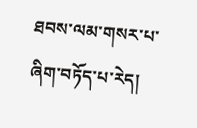ཐབས་ལམ་གསར་པ་ཞིག་བཏོད་པ་རེད།